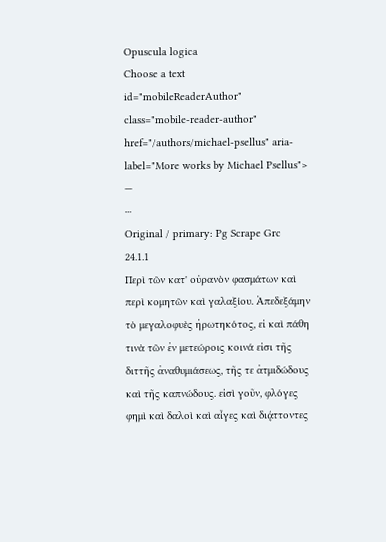Opuscula logica
Choose a text
id="mobileReaderAuthor" class="mobile-reader-author" href="/authors/michael-psellus" aria-label="More works by Michael Psellus">
—
⋯
Original / primary: Pg Scrape Grc
24.1.1
Περὶ τῶν κατ' οὐρανὸν φασμάτων καὶ περὶ κομητῶν καὶ γαλαξίου. Ἀπεδεξάμην τὸ μεγαλοφυὲς ἠρωτηκότος, εἰ καὶ πάθη τινὰ τῶν ἐν μετεώροις κοινά εἰσι τῆς διττῆς ἀναθυμιάσεως, τῆς τε ἀτμιδώδους καὶ τῆς καπνώδους. εἰσὶ γοῦν, φλόγες φημὶ καὶ δαλοὶ καὶ αἶγες καὶ διᾴττοντες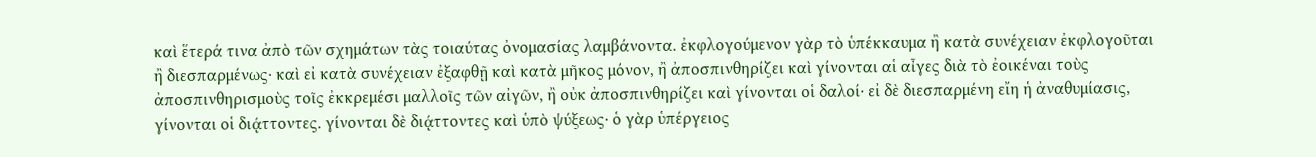καὶ ἕτερά τινα ἀπὸ τῶν σχημάτων τὰς τοιαύτας ὀνομασίας λαμβάνοντα. ἐκφλογούμενον γὰρ τὸ ὑπέκκαυμα ἢ κατὰ συνέχειαν ἐκφλογοῦται ἢ διεσπαρμένως· καὶ εἰ κατὰ συνέχειαν ἐξαφθῇ καὶ κατὰ μῆκος μόνον, ἢ ἀποσπινθηρίζει καὶ γίνονται αἱ αἶγες διὰ τὸ ἐοικέναι τοὺς ἀποσπινθηρισμοὺς τοῖς ἐκκρεμέσι μαλλοῖς τῶν αἰγῶν, ἢ οὐκ ἀποσπινθηρίζει καὶ γίνονται οἱ δαλοί· εἰ δὲ διεσπαρμένη εἴη ἡ ἀναθυμίασις, γίνονται οἱ διᾴττοντες. γίνονται δὲ διᾴττοντες καὶ ὑπὸ ψύξεως· ὁ γὰρ ὑπέργειος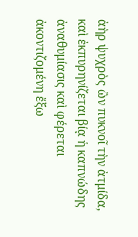ἀὴρ ψυχρὸς ὢν πυκνοῖ τὴν ἀτμίδα, καὶ ἐκπυρηνίζεται βίᾳ ἡ καπνώδης ἀναθυμίασις καὶ φέρεται ἀκοντιζομένη ἔξω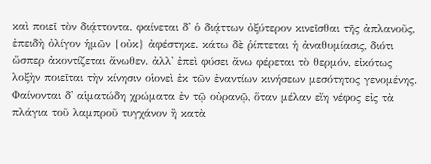καὶ ποιεῖ τὸν διᾴττοντα. φαίνεται δ' ὁ διᾴττων ὀξύτερον κινεῖσθαι τῆς ἀπλανοῦς, ἐπειδὴ ὀλίγον ἡμῶν {οὐκ} ἀφέστηκε. κάτω δὲ ῥίπτεται ἡ ἀναθυμίασις, διότι ὥσπερ ἀκοντίζεται ἄνωθεν. ἀλλ' ἐπεὶ φύσει ἄνω φέρεται τὸ θερμόν, εἰκότως λοξὴν ποιεῖται τὴν κίνησιν οἱονεὶ ἐκ τῶν ἐναντίων κινήσεων μεσότητος γενομένης. Φαίνονται δ' αἱματώδη χρώματα ἐν τῷ οὐρανῷ, ὅταν μέλαν εἴη νέφος εἰς τὰ πλάγια τοῦ λαμπροῦ τυγχάνον ἢ κατὰ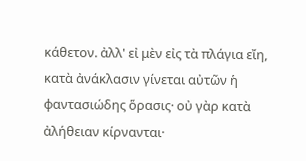κάθετον. ἀλλ' εἰ μὲν εἰς τὰ πλάγια εἴη, κατὰ ἀνάκλασιν γίνεται αὐτῶν ἡ φαντασιώδης ὅρασις· οὐ γὰρ κατὰ ἀλήθειαν κίρνανται·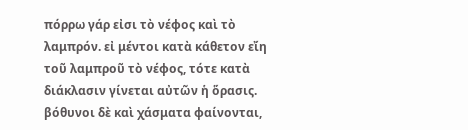πόρρω γάρ εἰσι τὸ νέφος καὶ τὸ λαμπρόν. εἰ μέντοι κατὰ κάθετον εἴη τοῦ λαμπροῦ τὸ νέφος, τότε κατὰ διάκλασιν γίνεται αὐτῶν ἡ ὅρασις. βόθυνοι δὲ καὶ χάσματα φαίνονται,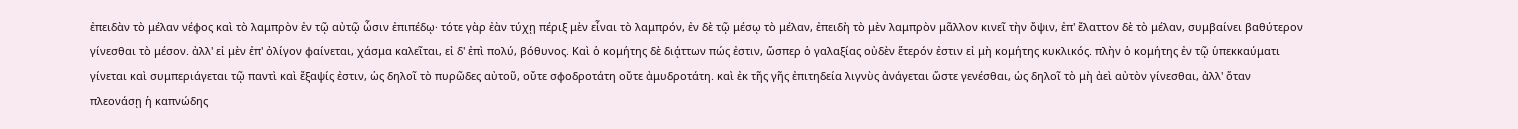ἐπειδὰν τὸ μέλαν νέφος καὶ τὸ λαμπρὸν ἐν τῷ αὐτῷ ὦσιν ἐπιπέδῳ· τότε γὰρ ἐὰν τύχῃ πέριξ μὲν εἶναι τὸ λαμπρόν, ἐν δὲ τῷ μέσῳ τὸ μέλαν, ἐπειδὴ τὸ μὲν λαμπρὸν μᾶλλον κινεῖ τὴν ὄψιν, ἐπ' ἔλαττον δὲ τὸ μέλαν, συμβαίνει βαθύτερον γίνεσθαι τὸ μέσον. ἀλλ' εἰ μὲν ἐπ' ὀλίγον φαίνεται, χάσμα καλεῖται, εἰ δ' ἐπὶ πολύ, βόθυνος. Καὶ ὁ κομήτης δὲ διᾴττων πώς ἐστιν, ὥσπερ ὁ γαλαξίας οὐδὲν ἕτερόν ἐστιν εἰ μὴ κομήτης κυκλικός. πλὴν ὁ κομήτης ἐν τῷ ὑπεκκαύματι γίνεται καὶ συμπεριάγεται τῷ παντὶ καὶ ἔξαψίς ἐστιν, ὡς δηλοῖ τὸ πυρῶδες αὐτοῦ, οὔτε σφοδροτάτη οὔτε ἀμυδροτάτη. καὶ ἐκ τῆς γῆς ἐπιτηδεία λιγνὺς ἀνάγεται ὥστε γενέσθαι, ὡς δηλοῖ τὸ μὴ ἀεὶ αὐτὸν γίνεσθαι, ἀλλ' ὅταν πλεονάσῃ ἡ καπνώδης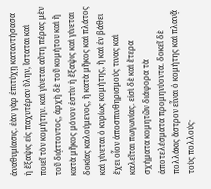ἀναθυμίασις. ἐὰν γὰρ ἐπιτύχῃ καταντήσασα ἡ ἔξαψις εἰς παχυτέραν ὕλην, ἵσταται καὶ ποιεῖ τὸν κομήτην. καὶ γίνεται αὕτη πέρας μὲν τοῦ διᾴττοντος, ἀρχὴ δὲ τοῦ κομήτου καὶ ἢ κατὰ μῆκος μόνον ἐστὶν ἡ ἔξαψις καὶ γίνεται δοκίας καλούμενος, ἢ κατὰ μῆκος καὶ πλάτος καὶ γίνεται ὁ κυρίως κομήτης, ἢ καὶ ἐν βάθει ἔχει οἷον ἀποσπινθηρισμούς τινας καὶ καλεῖται πωγωνίας. εἰσὶ δὲ καὶ ἕτερα σχήματα κομητῶν διάφορα τὰ ἀποτελέσματα προμηνύοντα. δοκεῖ δὲ πολλάκις ἄστρον εἶναι ὁ κομήτης καὶ πλανᾷ τοὺς πολλούς·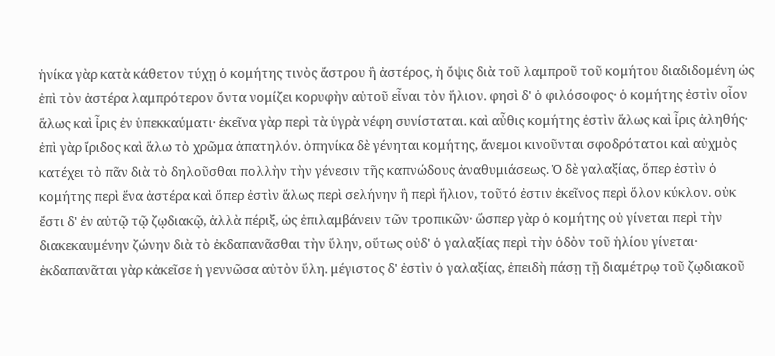ἡνίκα γὰρ κατὰ κάθετον τύχῃ ὁ κομήτης τινὸς ἄστρου ἢ ἀστέρος, ἡ ὄψις διὰ τοῦ λαμπροῦ τοῦ κομήτου διαδιδομένη ὡς ἐπὶ τὸν ἀστέρα λαμπρότερον ὄντα νομίζει κορυφὴν αὐτοῦ εἶναι τὸν ἥλιον. φησὶ δ' ὁ φιλόσοφος· ὁ κομήτης ἐστὶν οἷον ἅλως καὶ ἶρις ἐν ὑπεκκαύματι· ἐκεῖνα γὰρ περὶ τὰ ὑγρὰ νέφη συνίσταται. καὶ αὖθις κομήτης ἐστὶν ἅλως καὶ ἶρις ἀληθής· ἐπὶ γὰρ ἴριδος καὶ ἅλω τὸ χρῶμα ἀπατηλόν. ὁπηνίκα δὲ γένηται κομήτης, ἄνεμοι κινοῦνται σφοδρότατοι καὶ αὐχμὸς κατέχει τὸ πᾶν διὰ τὸ δηλοῦσθαι πολλὴν τὴν γένεσιν τῆς καπνώδους ἀναθυμιάσεως. Ὁ δὲ γαλαξίας, ὅπερ ἐστὶν ὁ κομήτης περὶ ἕνα ἀστέρα καὶ ὅπερ ἐστὶν ἅλως περὶ σελήνην ἢ περὶ ἥλιον, τοῦτό ἐστιν ἐκεῖνος περὶ ὅλον κύκλον. οὐκ ἔστι δ' ἐν αὐτῷ τῷ ζῳδιακῷ, ἀλλὰ πέριξ, ὡς ἐπιλαμβάνειν τῶν τροπικῶν· ὥσπερ γὰρ ὁ κομήτης οὐ γίνεται περὶ τὴν διακεκαυμένην ζώνην διὰ τὸ ἐκδαπανᾶσθαι τὴν ὕλην, οὕτως οὐδ' ὁ γαλαξίας περὶ τὴν ὁδὸν τοῦ ἡλίου γίνεται· ἐκδαπανᾶται γὰρ κἀκεῖσε ἡ γεννῶσα αὐτὸν ὕλη. μέγιστος δ' ἐστὶν ὁ γαλαξίας, ἐπειδὴ πάσῃ τῇ διαμέτρῳ τοῦ ζῳδιακοῦ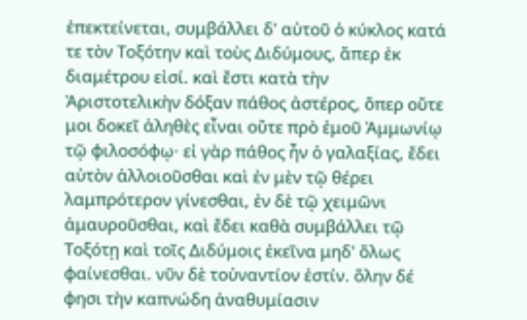ἐπεκτείνεται, συμβάλλει δ' αὐτοῦ ὁ κύκλος κατά τε τὸν Τοξότην καὶ τοὺς Διδύμους, ἅπερ ἐκ διαμέτρου εἰσί. καὶ ἔστι κατὰ τὴν Ἀριστοτελικὴν δόξαν πάθος ἀστέρος, ὅπερ οὔτε μοι δοκεῖ ἀληθὲς εἶναι οὔτε πρὸ ἐμοῦ Ἀμμωνίῳ τῷ φιλοσόφῳ· εἰ γὰρ πάθος ἦν ὁ γαλαξίας, ἔδει αὐτὸν ἀλλοιοῦσθαι καὶ ἐν μὲν τῷ θέρει λαμπρότερον γίνεσθαι, ἐν δὲ τῷ χειμῶνι ἀμαυροῦσθαι, καὶ ἔδει καθὰ συμβάλλει τῷ Τοξότῃ καὶ τοῖς Διδύμοις ἐκεῖνα μηδ' ὅλως φαίνεσθαι. νῦν δὲ τοὐναντίον ἐστίν. ὅλην δέ φησι τὴν καπνώδη ἀναθυμίασιν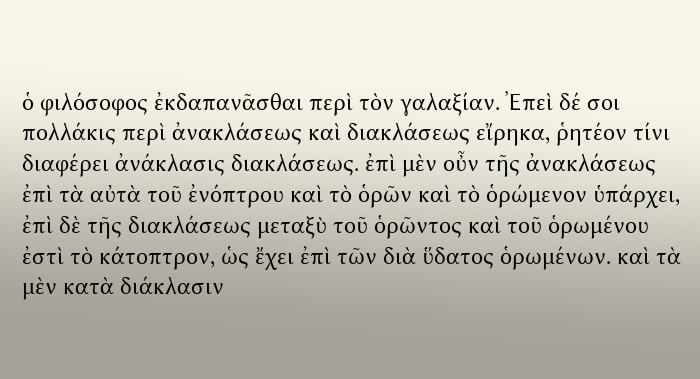ὁ φιλόσοφος ἐκδαπανᾶσθαι περὶ τὸν γαλαξίαν. Ἐπεὶ δέ σοι πολλάκις περὶ ἀνακλάσεως καὶ διακλάσεως εἴρηκα, ῥητέον τίνι διαφέρει ἀνάκλασις διακλάσεως. ἐπὶ μὲν οὖν τῆς ἀνακλάσεως ἐπὶ τὰ αὐτὰ τοῦ ἐνόπτρου καὶ τὸ ὁρῶν καὶ τὸ ὁρώμενον ὑπάρχει, ἐπὶ δὲ τῆς διακλάσεως μεταξὺ τοῦ ὁρῶντος καὶ τοῦ ὁρωμένου ἐστὶ τὸ κάτοπτρον, ὡς ἔχει ἐπὶ τῶν διὰ ὕδατος ὁρωμένων. καὶ τὰ μὲν κατὰ διάκλασιν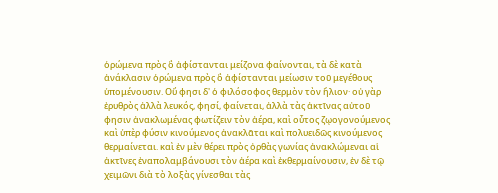ὁρώμενα πρὸς ὃ ἀφίστανται μείζονα φαίνονται, τὰ δὲ κατὰ ἀνάκλασιν ὁρώμενα πρὸς ὃ ἀφίστανται μείωσιν τοῦ μεγέθους ὑπομένουσιν. Οὔ φησι δ' ὁ φιλόσοφος θερμὸν τὸν ἥλιον· οὐ γὰρ ἐρυθρὸς ἀλλὰ λευκός, φησί, φαίνεται, ἀλλὰ τὰς ἀκτῖνας αὐτοῦ φησιν ἀνακλωμένας φωτίζειν τὸν ἀέρα, καὶ οὗτος ζῳογονούμενος καὶ ὑπὲρ φύσιν κινούμενος ἀνακλᾶται καὶ πολυειδῶς κινούμενος θερμαίνεται. καὶ ἐν μὲν θέρει πρὸς ὀρθὰς γωνίας ἀνακλώμεναι αἱ ἀκτῖνες ἐναπολαμβάνουσι τὸν ἀέρα καὶ ἐκθερμαίνουσιν, ἐν δὲ τῷ χειμῶνι διὰ τὸ λοξὰς γίνεσθαι τὰς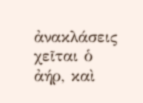ἀνακλάσεις χεῖται ὁ ἀήρ, καὶ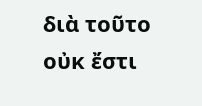διὰ τοῦτο οὐκ ἔστι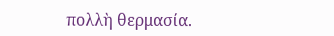πολλὴ θερμασία.